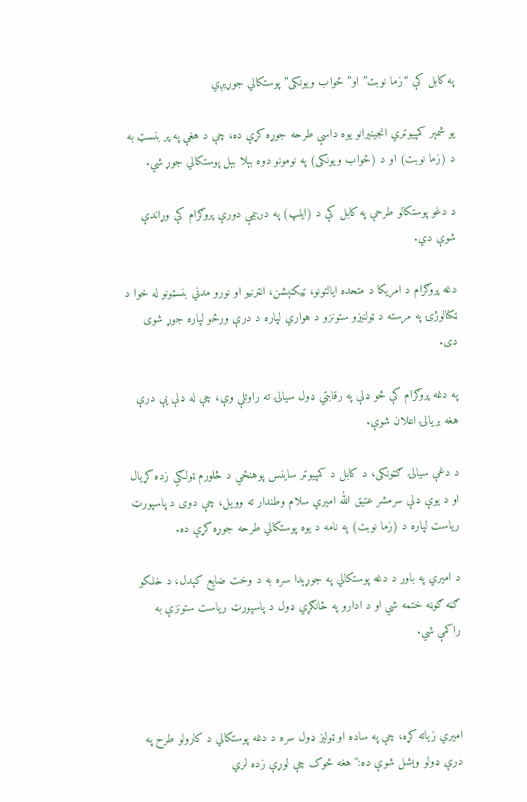په کابل کې “زما نوبت” او”ځواب ویونکی” پوستکالي جوړيږي

یو شمېر کمپیوټري انجینیرانو یوه داسې طرحه جوړه کړې ده، چې د هغې په پر بنسټ به د (زما نوبت) او د (ځواب ویونکی) په نومونو دوه بېلا بېل پوستکالي جوړ شي.

د دغو پوستکالو طرحې په کابل کې د (ایلپ) په درېیمې دورې پروګرام کې وړاندې شوې دي.

دغه پروګرام د امریکا د متحده ایالتونو، ټیکنېشن، انټرنیو او نورو مدني بنسټونو له خوا د ټکنالوژۍ په مرسته د ټولنیزو ستونزو د هواري لپاره د درې ورځو لپاره جوړ شوی دی.

په دغه پروګرام کې څو ډلې په رقابتي ډول سیالۍ ته راوتلې وې، چې له ډلې یې درې هغه بریالۍ اعلان شوې.

د دغې سیالۍ ګټونکی، د کابل د کمپیوټر ساینس پوهنځي د څلورم ټولګي زده کړیال او د یوې ډلې سرمشر عتیق الله امیري سلام وطندار ته وویل، چې دوی د پاسپورټ ریاست لپاره د (زما نوبت) په نامه د یوه پوستکالي طرحه جوړه کړې ده.

د امیري په باور د دغه پوستکالي په جوړېدا سره به د وخت ضایع کېدل، د خلکو ګڼه ګوڼه ختمه شي او د ادارو په ځانګړي ډول د پاسپورټ ریاست ستونزې به راکمې شي.



امیري زیاته کړه، چې په ساده او ټولیز ډول سره د دغه پوستکالي د کارولو طرح په درې ډولو وېشل شوې ده:" هغه څوک چې لوړې زده لري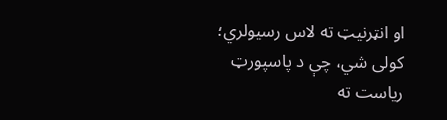او انټرنیټ ته لاس رسیولري؛ کولی شي، چې د پاسپورټ ریاست ته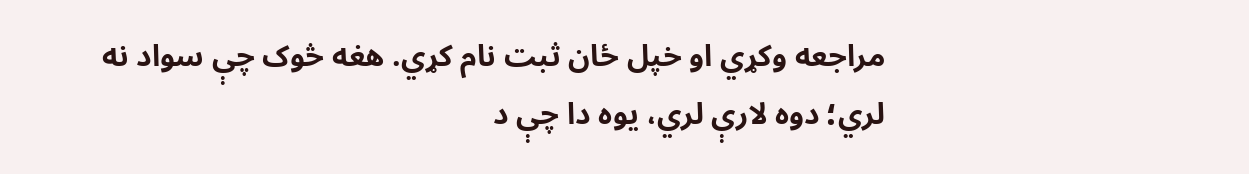مراجعه وکړي او خپل ځان ثبت نام کړي. هغه څوک چې سواد نه لري؛ دوه لارې لري، یوه دا چې د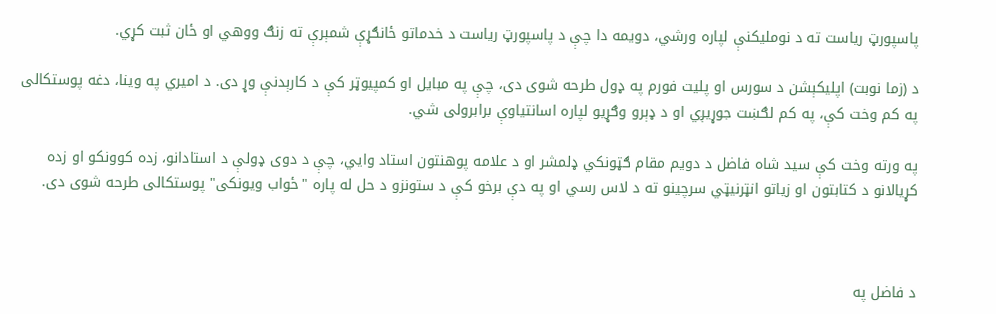پاسپورټ ریاست ته د نوملیکنې لپاره ورشي، دویمه دا چې د پاسپورټ ریاست د خدماتو ځانګړې شمېرې ته زنګ ووهي او ځان ثبت کړي.

د (زما نوبت) اپلیکېشن د سورس او پلیت فورم په ډول طرحه شوی دی، چې په مبایل او کمپیوټر کې د کارېدنې وړ دی. د امیري په وینا، دغه پوستکالی په کم وخت کې، په کم لګښت جوړيږي او د ډېرو وګړیو لپاره اسانتیاوې برابرولی شي.

په ورته وخت کې سید شاه فاضل د دویم مقام ګټونکي ډلمشر او د علامه پوهنتون استاد وايي، چې د دوی ډولې د استادانو، زده کوونکو او زده کړیالانو د کتابتون او زیاتو انټرنیټي سرچینو ته د لاس رسي او په دې برخو کې د ستونزو د حل له پاره "ځواب ویونکی" پوستکالی طرحه شوی دی.



د فاضل په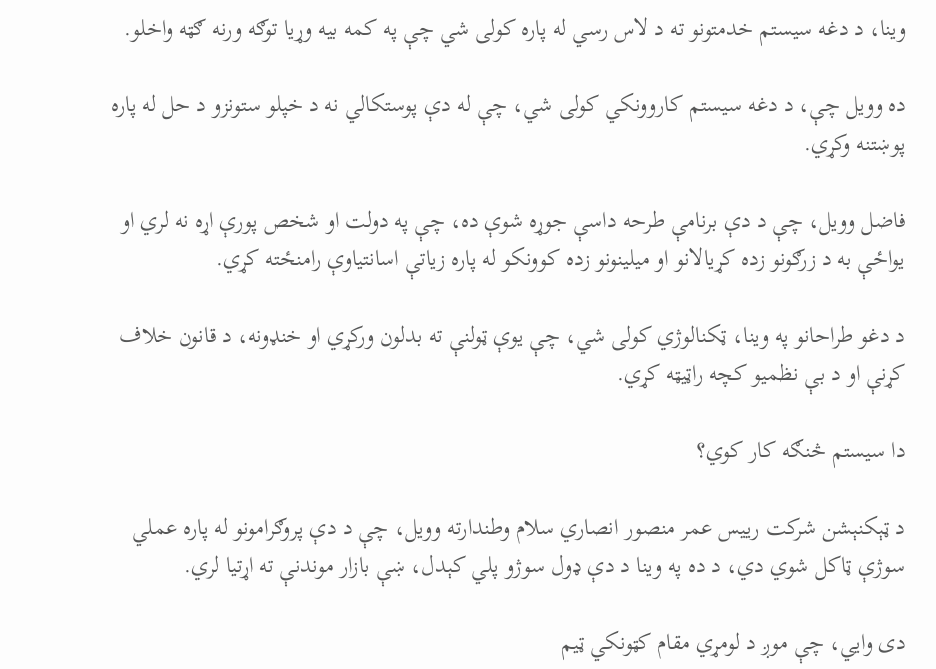وینا، د دغه سیستم خدمتونو ته د لاس رسي له پاره کولی شي چې په کمه بیه وړیا توګه ورنه ګټه واخلو.

ده وویل چې، د دغه سیستم کاروونکي کولی شي، چې له دې پوستکالي نه د خپلو ستونزو د حل له پاره پوښتنه وکړي.

فاضل وویل، چې د دې برنامې طرحه داسې جوړه شوې ده، چې په دولت او شخص پورې اړه نه لري او یواځې به د زرګونو زده کړیالانو او میلینونو زده کوونکو له پاره زیاتې اسانتیاوې رامنځته کړي.

د دغو طراحانو په وینا، ټکنالوژي کولی شي، چې یوې ټولنې ته بدلون ورکړي او خنډونه، د قانون خلاف کړنې او د بې نظمیو کچه راټیټه کړي.

دا سیستم څنګه کار کوي؟

د ټېکنېشن شرکت رییس عمر منصور انصاري سلام وطندارته وویل، چې د دې پروګرامونو له پاره عملي سوژې ټاکل شوي دي، د ده په وینا د دې ډول سوژو پلي کېدل، ښې بازار موندنې ته اړتیا لري.

دی وايي، چې موږ د لومړي مقام کټونکي ټیم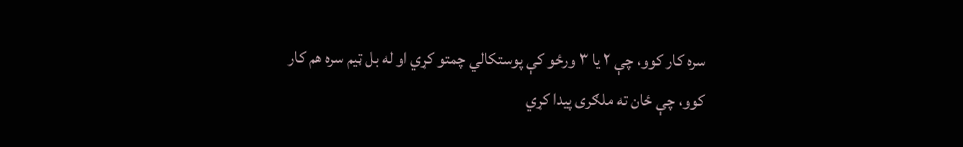سره کار کوو، چې ۲ یا ۳ ورځو کې پوستکالي چمتو کړي او له بل ټیم سره هم کار کوو، چې ځان ته ملګری پیدا کړي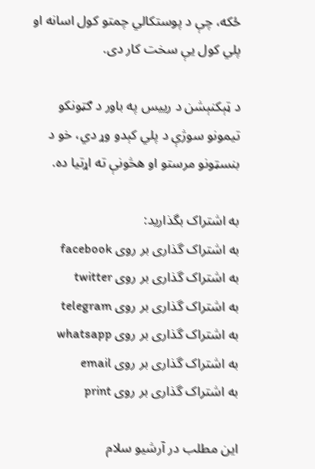ځکه، چې د پوستکالي چمتو کول اسانه او پلي کول یې سخت کار دی.

د ټېکنېشن د رییس په باور د ګټونکو تیمونو سوژې د پلي کېدو وړ دي، خو د بنسټونو مرستو او هڅونې ته اړتیا ده.

به اشتراک بگذارید:
به اشتراک گذاری بر روی facebook
به اشتراک گذاری بر روی twitter
به اشتراک گذاری بر روی telegram
به اشتراک گذاری بر روی whatsapp
به اشتراک گذاری بر روی email
به اشتراک گذاری بر روی print

این مطلب در آرشیو سلام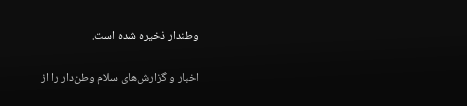وطندار ذخیره شده است.

اخبار و گزارش‌های سلام وطن‌دار را از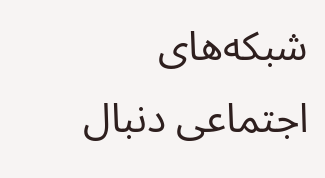شبکه‌های اجتماعی دنبال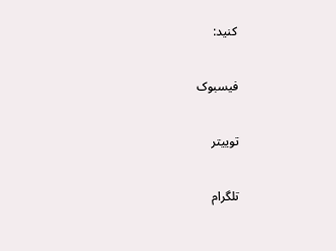کنید:

فیسبوک

توییتر

تلگرام